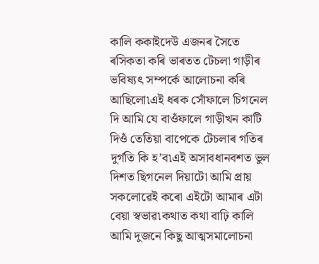কালি ককাইদেউ এজনৰ সৈতে ৰসিকতা কৰি ভাৰতত টেচলা গাড়ীৰ ভবিষ্যৎ সম্পৰ্কে আলোচনা কৰি আছিলো৷এই ধৰক সোঁফালে চিগনেল দি আমি যে বাওঁফালে গাড়ীখন কাটি দিওঁ তেতিয়া বাপেকে টেচলাৰ গতিৰ দুৰ্গতি কি হ’ব৷এই অসাবধানবশত ভুল দিশত ছিগনেল দিয়াটো আমি প্ৰায় সকলোৱেই কৰো এইটো আমাৰ এটা বেয়া স্বভাৱ৷কথাত কথা বাঢ়ি কালি আমি দুজনে কিছু আত্মসমালোচনা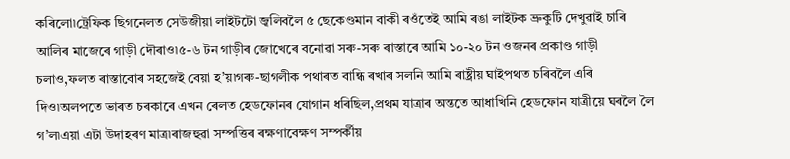কৰিলো৷ট্ৰেফিক ছিগনেলত সেউজীয়া লাইটটো জ্বলিবলৈ ৫ ছেকেণ্ডমান বাকী ৰওঁতেই আমি ৰঙা লাইটক ভ্ৰুকুটি দেখুৱাই চাৰি আলিৰ মাজেৰে গাড়ী দৌৰাও৷৫-৬ টন গাড়ীৰ জোখেৰে বনোৱা সৰু-সৰু ৰাস্তাৰে আমি ১০-২০ টন ওজনৰ প্ৰকাণ্ড গাড়ী চলাও,ফলত ৰাস্তাবোৰ সহজেই বেয়া হ’য়৷গৰু-ছাগলীক পথাৰত বান্ধি ৰখাৰ সলনি আমি ৰাষ্ট্ৰীয় ঘাইপথত চৰিবলৈ এৰি দিও৷অলপতে ভাৰত চৰকাৰে এখন ৰেলত হেডফোনৰ যোগান ধৰিছিল,প্ৰথম যাত্ৰাৰ অন্ততে আধাখিনি হেডফোন যাত্ৰীয়ে ঘৰলৈ লৈ গ’ল৷এয়া এটা উদাহৰণ মাত্ৰ৷ৰাজহুৱা সম্পত্তিৰ ৰক্ষণাবেক্ষণ সম্পৰ্কীয়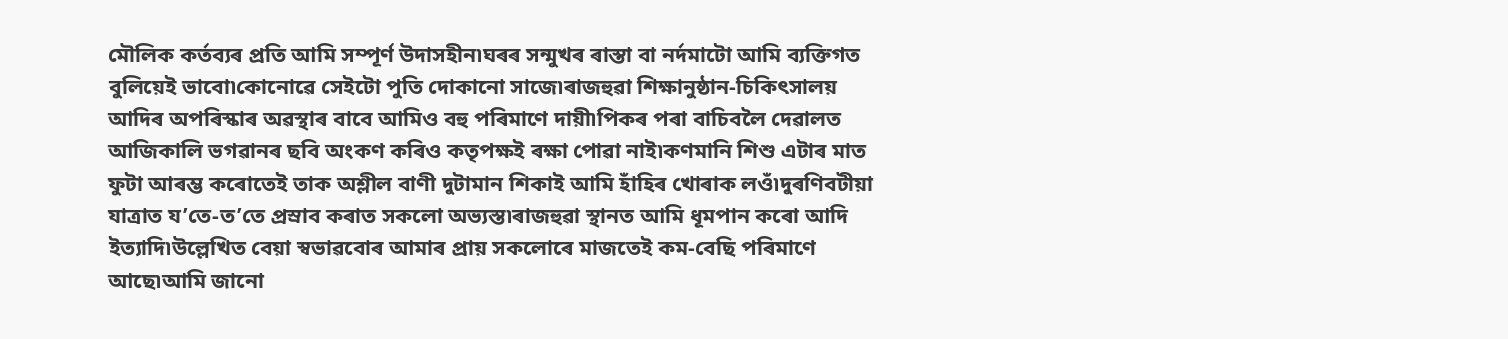মৌলিক কৰ্তব্যৰ প্ৰতি আমি সম্পূৰ্ণ উদাসহীন৷ঘৰৰ সন্মুখৰ ৰাস্তা বা নৰ্দমাটো আমি ব্যক্তিগত বুলিয়েই ভাবো৷কোনোৱে সেইটো পুতি দোকানো সাজে৷ৰাজহুৱা শিক্ষানুষ্ঠান-চিকিৎসালয় আদিৰ অপৰিস্কাৰ অৱস্থাৰ বাবে আমিও বহু পৰিমাণে দায়ী৷পিকৰ পৰা বাচিবলৈ দেৱালত আজিকালি ভগৱানৰ ছবি অংকণ কৰিও কতৃপক্ষই ৰক্ষা পোৱা নাই৷কণমানি শিশু এটাৰ মাত ফুটা আৰম্ভ কৰোতেই তাক অশ্লীল বাণী দুটামান শিকাই আমি হাঁহিৰ খোৰাক লওঁ৷দুৰণিবটীয়া যাত্ৰাত য’তে-ত’তে প্ৰস্ৰাব কৰাত সকলো অভ্যস্ত৷ৰাজহুৱা স্থানত আমি ধূমপান কৰো আদি ইত্যাদি৷উল্লেখিত বেয়া স্বভাৱবোৰ আমাৰ প্ৰায় সকলোৰে মাজতেই কম-বেছি পৰিমাণে আছে৷আমি জানো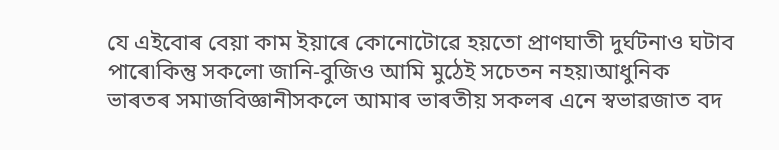যে এইবোৰ বেয়া কাম ইয়াৰে কোনোটোৱে হয়তো প্ৰাণঘাতী দুৰ্ঘটনাও ঘটাব পাৰে৷কিন্তু সকলো জানি-বুজিও আমি মুঠেই সচেতন নহয়৷আধুনিক ভাৰতৰ সমাজবিজ্ঞানীসকলে আমাৰ ভাৰতীয় সকলৰ এনে স্বভাৱজাত বদ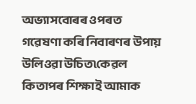অভ্যাসবোৰৰ ওপৰত গৱেষণা কৰি নিবাৰণৰ উপায় উলিওৱা উচিত৷কেৱল কিতাপৰ শিক্ষাই আমাক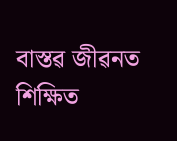বাস্তৱ জীৱনত শিক্ষিত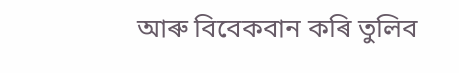আৰু বিবেকবান কৰি তুলিব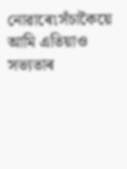নোৱাৰে৷সঁচাকৈয়ে আমি এতিয়াও সভ্যতাৰ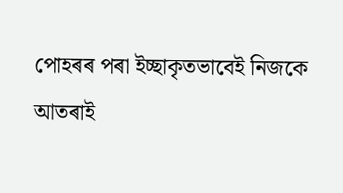পোহৰৰ পৰা ইচ্ছাকৃতভাবেই নিজকে আতৰাই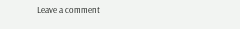Leave a comment